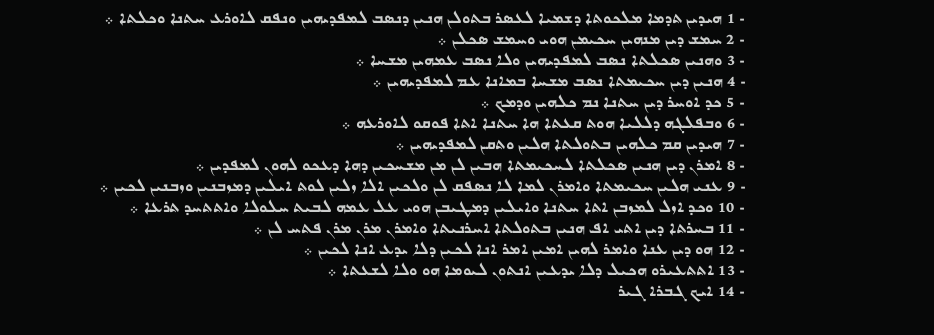- 1 ܗܝܕܝܢ ܬܕܡܐ ܡܠܟܘܬܐ ܕܫܡܝܐ ܠܥܤܪ ܒܬܘܠܢ ܗܢܝܢ ܕܢܤܒ ܠܡܦܕܝܗܝܢ ܘܢܦܩ ܠܐܘܪܥ ܚܬܢܐ ܘܟܠܬܐ ܀
- 2 ܚܡܫ ܕܝܢ ܡܢܗܝܢ ܚܟܝܡܢ ܗܘܝ ܘܚܡܫ ܤܟܠܢ ܀
- 3 ܘܗܢܝܢ ܤܟܠܬܐ ܢܤܒ ܠܡܦܕܝܗܝܢ ܘܠܐ ܢܤܒ ܥܡܗܝܢ ܡܫܚܐ ܀
- 4 ܗܢܝܢ ܕܝܢ ܚܟܝܡܬܐ ܢܤܒ ܡܫܚܐ ܒܡܐܢܐ ܥܡ ܠܡܦܕܝܗܝܢ ܀
- 5 ܟܕ ܐܘܚܪ ܕܝܢ ܚܬܢܐ ܢܡ ܟܠܗܝܢ ܘܕܡܟ ܀
- 6 ܘܒܦܠܓܗ ܕܠܠܝܐ ܗܘܬ ܩܥܬܐ ܗܐ ܚܬܢܐ ܐܬܐ ܦܘܩܘ ܠܐܘܪܥܗ ܀
- 7 ܗܝܕܝܢ ܩܡ ܟܠܗܝܢ ܒܬܘܠܬܐ ܗܠܝܢ ܘܬܩܢ ܠܡܦܕܝܗܝܢ ܀
- 8 ܐܡܪܢ ܕܝܢ ܗܢܝܢ ܤܟܠܬܐ ܠܚܟܝܡܬܐ ܗܒܝܢ ܠܢ ܡܢ ܡܫܚܟܝܢ ܕܗܐ ܕܥܟܘ ܠܗܘܢ ܠܡܦܕܝܢ ܀
- 9 ܥܢܝ ܗܠܝܢ ܚܟܝܡܬܐ ܘܐܡܪܢ ܠܡܐ ܠܐ ܢܤܦܩ ܠܢ ܘܠܟܝܢ ܐܠܐ ܙܠܝܢ ܠܘܬ ܐܝܠܝܢ ܕܡܙܒܢܝܢ ܘܙܒܢܝܢ ܠܟܝܢ ܀
- 10 ܘܟܕ ܐܙܠ ܠܡܙܒܢ ܐܬܐ ܚܬܢܐ ܘܐܝܠܝܢ ܕܡܛܝܒܢ ܗܘܝ ܥܠ ܥܡܗ ܠܒܝܬ ܚܠܘܠܐ ܘܐܬܬܚܕ ܬܪܥܐ ܀
- 11 ܒܚܪܬܐ ܕܝܢ ܐܬܝ ܐܦ ܗܢܝܢ ܒܬܘܠܬܐ ܐܚܪܢܝܬܐ ܘܐܡܪܢ ܡܪܢ ܡܪܢ ܦܬܚ ܠܢ ܀
- 12 ܗܘ ܕܝܢ ܥܢܐ ܘܐܡܪ ܠܗܝܢ ܐܡܝܢ ܐܡܪ ܐܢܐ ܠܟܝܢ ܕܠܐ ܝܕܥ ܐܢܐ ܠܟܝܢ ܀
- 13 ܐܬܬܥܝܪܘ ܗܟܝܠ ܕܠܐ ܝܕܥܝܢ ܐܢܬܘܢ ܠܝܘܡܐ ܗܘ ܘܠܐ ܠܫܥܬܐ ܀
- 14 ܐܝܟ ܓܒܪܐ ܓܝܪ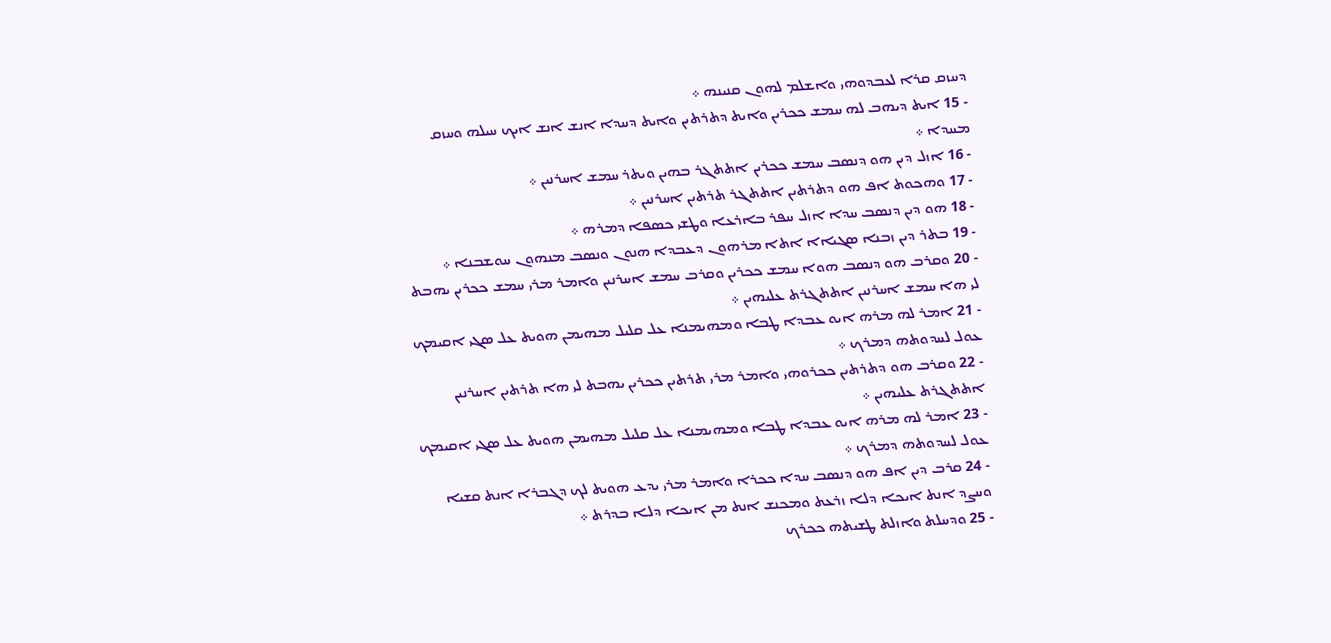ܕܚܙܩ ܩܪܐ ܠܥܒܕܘܗܝ ܘܐܫܠܡ ܠܗܘܢ ܩܢܝܢܗ ܀
- 15 ܐܝܬ ܕܝܗܒ ܠܗ ܚܡܫ ܟܟܪܝܢ ܘܐܝܬ ܕܬܪܬܝܢ ܘܐܝܬ ܕܚܕܐ ܐܢܫ ܐܢܫ ܐܝܟ ܚܝܠܗ ܘܚܙܩ ܡܚܕܐ ܀
- 16 ܐܙܠ ܕܝܢ ܗܘ ܕܢܤܒ ܚܡܫ ܟܟܪܝܢ ܐܬܬܓܪ ܒܗܝܢ ܘܝܬܪ ܚܡܫ ܐܚܪܢܝܢ ܀
- 17 ܘܗܟܘܬ ܐܦ ܗܘ ܕܬܪܬܝܢ ܐܬܬܓܪ ܬܪܬܝܢ ܐܚܪܢܝܢ ܀
- 18 ܗܘ ܕܝܢ ܕܢܤܒ ܚܕܐ ܐܙܠ ܚܦܪ ܒܐܪܥܐ ܘܛܫܝ ܟܤܦܐ ܕܡܪܗ ܀
- 19 ܒܬܪ ܕܝܢ ܙܒܢܐ ܤܓܝܐܐ ܐܬܐ ܡܪܗܘܢ ܕܥܒܕܐ ܗܢܘܢ ܘܢܤܒ ܡܢܗܘܢ ܚܘܫܒܢܐ ܀
- 20 ܘܩܪܒ ܗܘ ܕܢܤܒ ܗܘܐ ܚܡܫ ܟܟܪܝܢ ܘܩܪܒ ܚܡܫ ܐܚܪܢܝܢ ܘܐܡܪ ܡܪܝ ܚܡܫ ܟܟܪܝܢ ܝܗܒܬ ܠܝ ܗܐ ܚܡܫ ܐܚܪܢܝܢ ܐܬܬܓܪܬ ܥܠܝܗܝܢ ܀
- 21 ܐܡܪ ܠܗ ܡܪܗ ܐܝܘ ܥܒܕܐ ܛܒܐ ܘܡܗܝܡܢܐ ܥܠ ܩܠܝܠ ܡܗܝܡܢ ܗܘܝܬ ܥܠ ܤܓܝ ܐܩܝܡܟ ܥܘܠ ܠܚܕܘܬܗ ܕܡܪܟ ܀
- 22 ܘܩܪܒ ܗܘ ܕܬܪܬܝܢ ܟܟܪܘܗܝ ܘܐܡܪ ܡܪܝ ܬܪܬܝܢ ܟܟܪܝܢ ܝܗܒܬ ܠܝ ܗܐ ܬܪܬܝܢ ܐܚܪܢܝܢ ܐܬܬܓܪܬ ܥܠܝܗܝܢ ܀
- 23 ܐܡܪ ܠܗ ܡܪܗ ܐܝܘ ܥܒܕܐ ܛܒܐ ܘܡܗܝܡܢܐ ܥܠ ܩܠܝܠ ܡܗܝܡܢ ܗܘܝܬ ܥܠ ܤܓܝ ܐܩܝܡܟ ܥܘܠ ܠܚܕܘܬܗ ܕܡܪܟ ܀
- 24 ܩܪܒ ܕܝܢ ܐܦ ܗܘ ܕܢܤܒ ܚܕܐ ܟܟܪܐ ܘܐܡܪ ܡܪܝ ܝܕܥ ܗܘܝܬ ܠܟ ܕܓܒܪܐ ܐܢܬ ܩܫܝܐ ܘܚܨܕ ܐܢܬ ܐܝܟܐ ܕܠܐ ܙܪܥܬ ܘܡܟܢܫ ܐܢܬ ܡܢ ܐܝܟܐ ܕܠܐ ܒܕܪܬ ܀
- 25 ܘܕܚܠܬ ܘܐܙܠܬ ܛܫܝܬܗ ܟܟܪܟ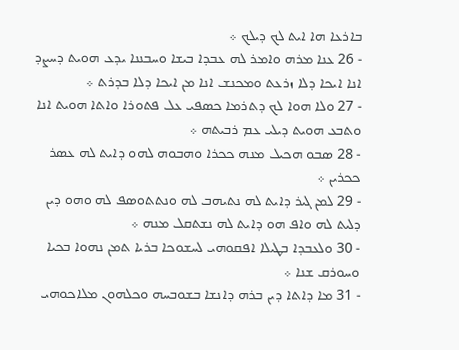ܒܐܪܥܐ ܗܐ ܐܝܬ ܠܟ ܕܝܠܟ ܀
- 26 ܥܢܐ ܡܪܗ ܘܐܡܪ ܠܗ ܥܒܕܐ ܒܝܫܐ ܘܚܒܢܢܐ ܝܕܥ ܗܘܝܬ ܕܚܨܕ ܐܢܐ ܐܝܟܐ ܕܠܐ ܙܪܥܬ ܘܡܟܢܫ ܐܢܐ ܡܢ ܐܝܟܐ ܕܠܐ ܒܕܪܬ ܀
- 27 ܘܠܐ ܗܘܐ ܠܟ ܕܬܪܡܐ ܟܤܦܝ ܥܠ ܦܬܘܪܐ ܘܐܬܐ ܗܘܝܬ ܐܢܐ ܘܬܒܥ ܗܘܝܬ ܕܝܠܝ ܥܡ ܪܒܝܬܗ ܀
- 28 ܤܒܘ ܗܟܝܠ ܡܢܗ ܟܟܪܐ ܘܗܒܘܗ ܠܗܘ ܕܐܝܬ ܠܗ ܥܤܪ ܟܟܪܝܢ ܀
- 29 ܠܡܢ ܓܝܪ ܕܐܝܬ ܠܗ ܢܬܝܗܒ ܠܗ ܘܢܬܬܘܤܦ ܠܗ ܘܗܘ ܕܝܢ ܕܠܝܬ ܠܗ ܘܐܦ ܗܘ ܕܐܝܬ ܠܗ ܢܫܬܩܠ ܡܢܗ ܀
- 30 ܘܠܥܒܕܐ ܒܛܝܠܐ ܐܦܩܘܗܝ ܠܚܫܘܟܐ ܒܪܝܐ ܬܡܢ ܢܗܘܐ ܒܟܝܐ ܘܚܘܪܩ ܫܢܐ ܀
- 31 ܡܐ ܕܐܬܐ ܕܝܢ ܒܪܗ ܕܐܢܫܐ ܒܫܘܒܚܗ ܘܟܠܗܘܢ ܡܠܐܟܘܗܝ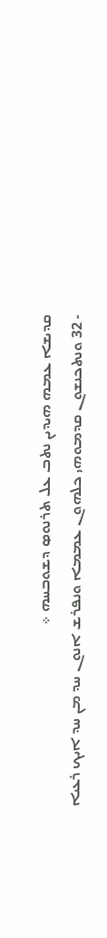ܩܕܝܫܐ ܥܡܗ ܗܝܕܝܢ ܢܬܒ ܥܠ ܬܪܢܘܤ ܕܫܘܒܚܗ ܀
- 32 ܘܢܬܟܢܫܘܢ ܩܕܡܘܗܝ ܟܠܗܘܢ ܥܡܡܐ ܘܢܦܪܫ ܐܢܘܢ ܚܕ ܡܢ ܚܕ ܐܝܟ ܪܥܝܐ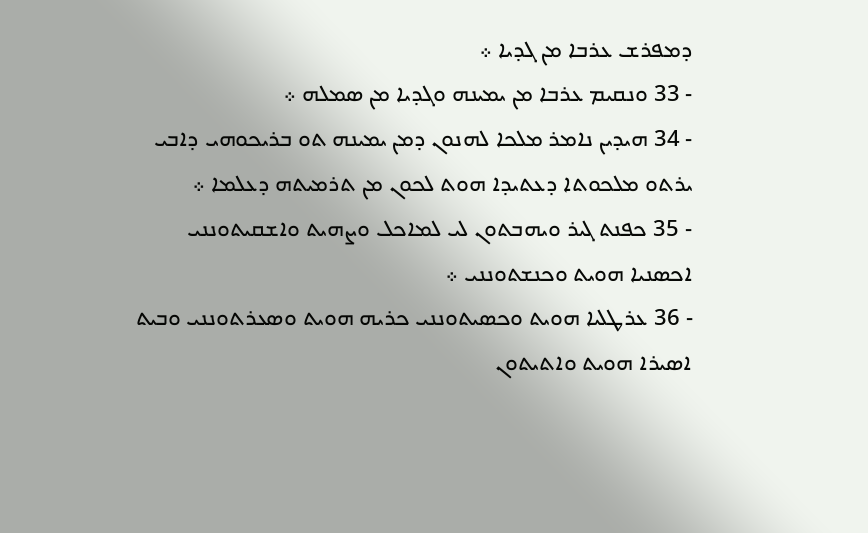ܕܡܦܪܫ ܥܪܒܐ ܡܢ ܓܕܝܐ ܀
- 33 ܘܢܩܝܡ ܥܪܒܐ ܡܢ ܝܡܝܢܗ ܘܓܕܝܐ ܡܢ ܤܡܠܗ ܀
- 34 ܗܝܕܝܢ ܢܐܡܪ ܡܠܟܐ ܠܗܢܘܢ ܕܡܢ ܝܡܝܢܗ ܬܘ ܒܪܝܟܘܗܝ ܕܐܒܝ ܝܪܬܘ ܡܠܟܘܬܐ ܕܥܬܝܕܐ ܗܘܬ ܠܟܘܢ ܡܢ ܬܪܡܝܬܗ ܕܥܠܡܐ ܀
- 35 ܟܦܢܬ ܓܝܪ ܘܝܗܒܬܘܢ ܠܝ ܠܡܐܟܠ ܘܨܗܝܬ ܘܐܫܩܝܬܘܢܢܝ ܐܟܤܢܝܐ ܗܘܝܬ ܘܟܢܫܬܘܢܢܝ ܀
- 36 ܥܪܛܠܝܐ ܗܘܝܬ ܘܟܤܝܬܘܢܢܝ ܟܪܝܗ ܗܘܝܬ ܘܤܥܪܬܘܢܢܝ ܘܒܝܬ ܐܤܝܪܐ ܗܘܝܬ ܘܐܬܝܬܘܢ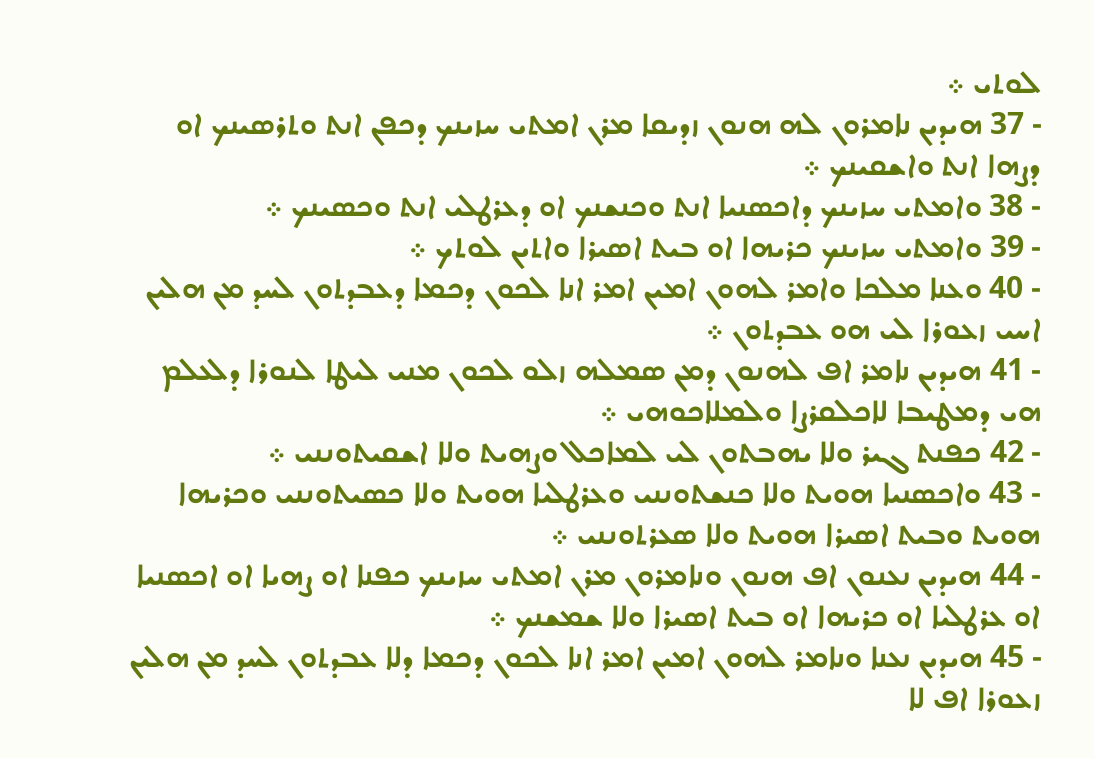ܠܘܬܝ ܀
- 37 ܗܝܕܝܢ ܢܐܡܪܘܢ ܠܗ ܗܢܘܢ ܙܕܝܩܐ ܡܪܢ ܐܡܬܝ ܚܙܝܢܟ ܕܟܦܢ ܐܢܬ ܘܬܪܤܝܢܟ ܐܘ ܕܨܗܐ ܐܢܬ ܘܐܫܩܝܢܟ ܀
- 38 ܘܐܡܬܝ ܚܙܝܢܟ ܕܐܟܤܢܝܐ ܐܢܬ ܘܟܢܫܢܟ ܐܘ ܕܥܪܛܠܝ ܐܢܬ ܘܟܤܝܢܟ ܀
- 39 ܘܐܡܬܝ ܚܙܝܢܟ ܟܪܝܗܐ ܐܘ ܒܝܬ ܐܤܝܪܐ ܘܐܬܝܢ ܠܘܬܟ ܀
- 40 ܘܥܢܐ ܡܠܟܐ ܘܐܡܪ ܠܗܘܢ ܐܡܝܢ ܐܡܪ ܐܢܐ ܠܟܘܢ ܕܟܡܐ ܕܥܒܕܬܘܢ ܠܚܕ ܡܢ ܗܠܝܢ ܐܚܝ ܙܥܘܪܐ ܠܝ ܗܘ ܥܒܕܬܘܢ ܀
- 41 ܗܝܕܝܢ ܢܐܡܪ ܐܦ ܠܗܢܘܢ ܕܡܢ ܤܡܠܗ ܙܠܘ ܠܟܘܢ ܡܢܝ ܠܝܛܐ ܠܢܘܪܐ ܕܠܥܠܡ ܗܝ ܕܡܛܝܒܐ ܠܐܟܠܩܪܨܐ ܘܠܡܠܐܟܘܗܝ ܀
- 42 ܟܦܢܬ ܓܝܪ ܘܠܐ ܝܗܒܬܘܢ ܠܝ ܠܡܐܟܠ ܘܨܗܝܬ ܘܠܐ ܐܫܩܝܬܘܢܢܝ ܀
- 43 ܘܐܟܤܢܝܐ ܗܘܝܬ ܘܠܐ ܟܢܫܬܘܢܢܝ ܘܥܪܛܠܝܐ ܗܘܝܬ ܘܠܐ ܟܤܝܬܘܢܢܝ ܘܟܪܝܗܐ ܗܘܝܬ ܘܒܝܬ ܐܤܝܪܐ ܗܘܝܬ ܘܠܐ ܤܥܪܬܘܢܢܝ ܀
- 44 ܗܝܕܝܢ ܢܥܢܘܢ ܐܦ ܗܢܘܢ ܘܢܐܡܪܘܢ ܡܪܢ ܐܡܬܝ ܚܙܝܢܟ ܟܦܢܐ ܐܘ ܨܗܝܐ ܐܘ ܐܟܤܢܝܐ ܐܘ ܥܪܛܠܝܐ ܐܘ ܟܪܝܗܐ ܐܘ ܒܝܬ ܐܤܝܪܐ ܘܠܐ ܫܡܫܢܟ ܀
- 45 ܗܝܕܝܢ ܢܥܢܐ ܘܢܐܡܪ ܠܗܘܢ ܐܡܝܢ ܐܡܪ ܐܢܐ ܠܟܘܢ ܕܟܡܐ ܕܠܐ ܥܒܕܬܘܢ ܠܚܕ ܡܢ ܗܠܝܢ ܙܥܘܪܐ ܐܦ ܠܐ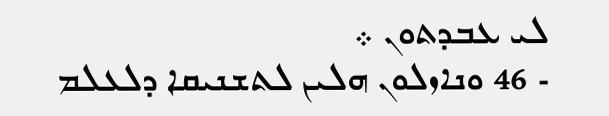ܠܝ ܥܒܕܬܘܢ ܀
- 46 ܘܢܐܙܠܘܢ ܗܠܝܢ ܠܬܫܢܝܩܐ ܕܠܥܠܡ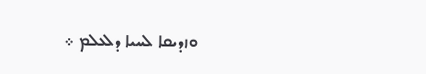ܘܙܕܝܩܐ ܠܚܝܐ ܕܠܥܠܡ ܀